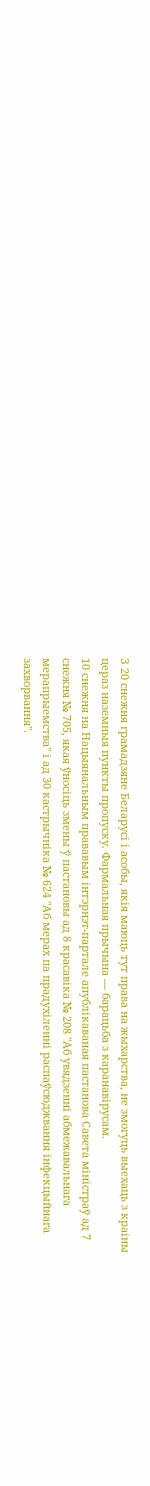З 20 снежня грамадзяне Беларусі і асобы, якія маюць тут права на жыхарства, не змогуць выехаць з краіны цераз наземныя пункты пропуску. Фармальная прычына — барацьба з каранавірусам.
10 снежня на Нацыянальным прававым інтэрнэт-партале апублікаваная пастанова Савета міністраў ад 7 снежня № 705, якая ўносіць змены ў пастановы ад 8 красавіка № 208 "Аб увядзенні абмежавальнага мерапрыемства" і ад 30 кастрычніка № 624 "Аб мерах па прадухіленні распаўсюджвання інфекцыйнага захворвання".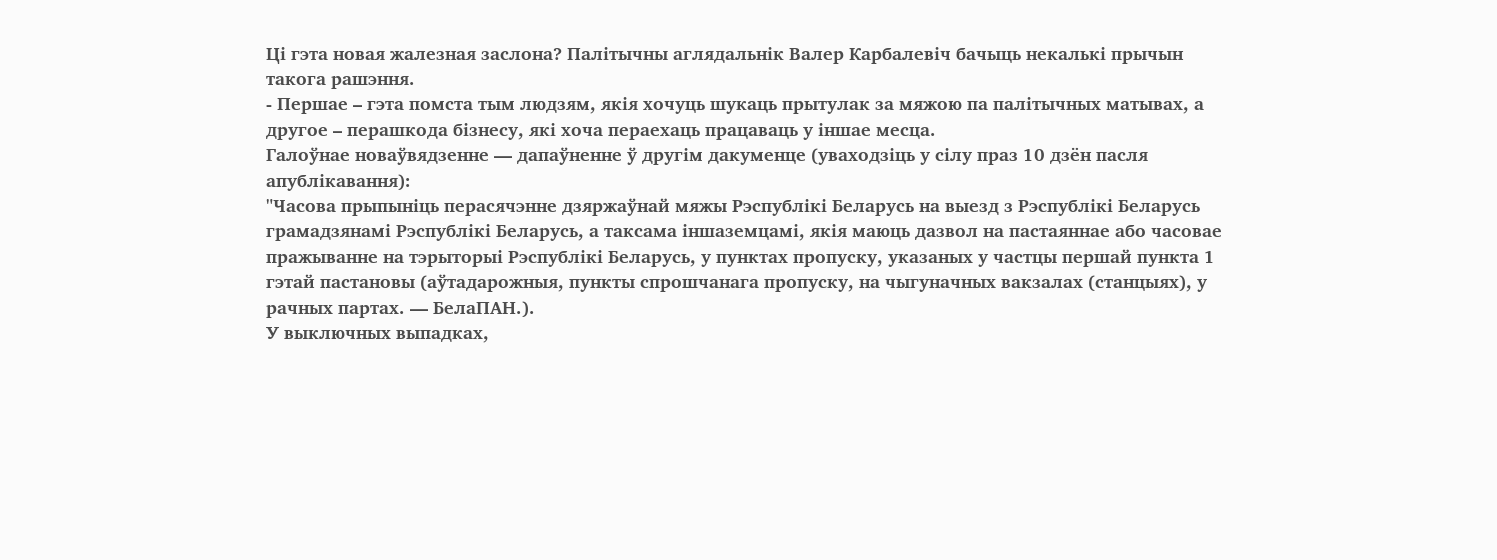Ці гэта новая жалезная заслона? Палітычны аглядальнік Валер Карбалевіч бачыць некалькі прычын такога рашэння.
- Першае – гэта помста тым людзям, якія хочуць шукаць прытулак за мяжою па палітычных матывах, а другое – перашкода бізнесу, які хоча пераехаць працаваць у іншае месца.
Галоўнае новаўвядзенне — дапаўненне ў другім дакуменце (уваходзіць у сілу праз 10 дзён пасля апублікавання):
"Часова прыпыніць перасячэнне дзяржаўнай мяжы Рэспублікі Беларусь на выезд з Рэспублікі Беларусь грамадзянамі Рэспублікі Беларусь, а таксама іншаземцамі, якія маюць дазвол на пастаяннае або часовае пражыванне на тэрыторыі Рэспублікі Беларусь, у пунктах пропуску, указаных у частцы першай пункта 1 гэтай пастановы (аўтадарожныя, пункты спрошчанага пропуску, на чыгуначных вакзалах (станцыях), у рачных партах. — БелаПАН.).
У выключных выпадках,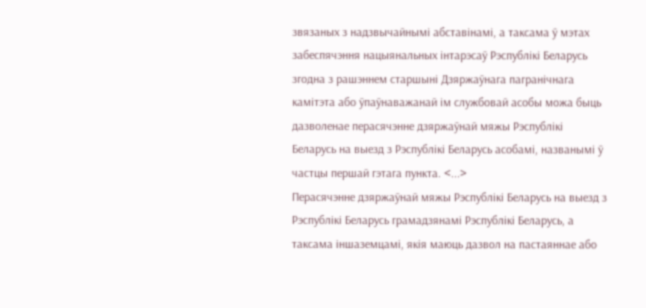звязаных з надзвычайнымі абставінамі, а таксама ў мэтах забеспячэння нацыянальных інтарэсаў Рэспублікі Беларусь згодна з рашэннем старшыні Дзяржаўнага пагранічнага камітэта або ўпаўнаважанай ім службовай асобы можа быць дазволенае перасячэнне дзяржаўнай мяжы Рэспублікі Беларусь на выезд з Рэспублікі Беларусь асобамі, названымі ў частцы першай гэтага пункта. <...>
Перасячэнне дзяржаўнай мяжы Рэспублікі Беларусь на выезд з Рэспублікі Беларусь грамадзянамі Рэспублікі Беларусь, а таксама іншаземцамі, якія маюць дазвол на пастаяннае або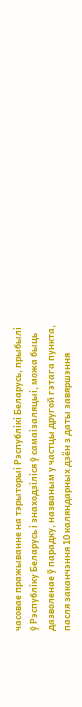часовае пражыванне на тэрыторыі Рэспублікі Беларусь, прыбылі ў Рэспубліку Беларусь і знаходзіліся ў самаізаляцыі, можа быць дазволенае ў парадку, названым у частцы другой гэтага пункта, пасля заканчэння 10 каляндарных дзён з даты завяршэння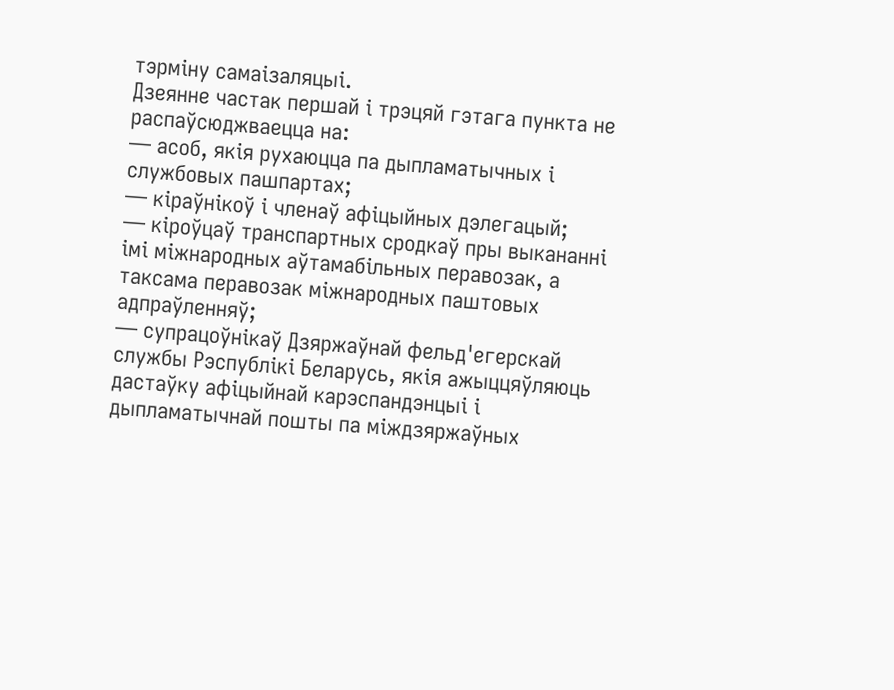тэрміну самаізаляцыі.
Дзеянне частак першай і трэцяй гэтага пункта не распаўсюджваецца на:
— асоб, якія рухаюцца па дыпламатычных і службовых пашпартах;
— кіраўнікоў і членаў афіцыйных дэлегацый;
— кіроўцаў транспартных сродкаў пры выкананні імі міжнародных аўтамабільных перавозак, а таксама перавозак міжнародных паштовых адпраўленняў;
— супрацоўнікаў Дзяржаўнай фельд'егерскай службы Рэспублікі Беларусь, якія ажыццяўляюць дастаўку афіцыйнай карэспандэнцыі і дыпламатычнай пошты па міждзяржаўных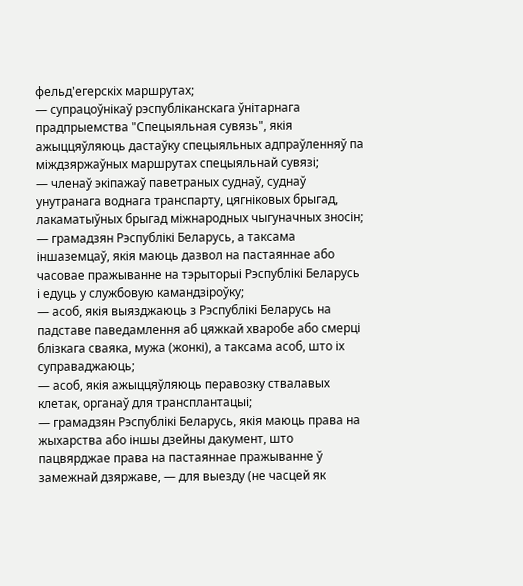фельд'егерскіх маршрутах;
— супрацоўнікаў рэспубліканскага ўнітарнага прадпрыемства "Спецыяльная сувязь", якія ажыццяўляюць дастаўку спецыяльных адпраўленняў па міждзяржаўных маршрутах спецыяльнай сувязі;
— членаў экіпажаў паветраных суднаў, суднаў унутранага воднага транспарту, цягніковых брыгад, лакаматыўных брыгад міжнародных чыгуначных зносін;
— грамадзян Рэспублікі Беларусь, а таксама іншаземцаў, якія маюць дазвол на пастаяннае або часовае пражыванне на тэрыторыі Рэспублікі Беларусь і едуць у службовую камандзіроўку;
— асоб, якія выязджаюць з Рэспублікі Беларусь на падставе паведамлення аб цяжкай хваробе або смерці блізкага сваяка, мужа (жонкі), а таксама асоб, што іх суправаджаюць;
— асоб, якія ажыццяўляюць перавозку ствалавых клетак, органаў для трансплантацыі;
— грамадзян Рэспублікі Беларусь, якія маюць права на жыхарства або іншы дзейны дакумент, што пацвярджае права на пастаяннае пражыванне ў замежнай дзяржаве, — для выезду (не часцей як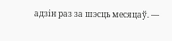адзін раз за шэсць месяцаў. —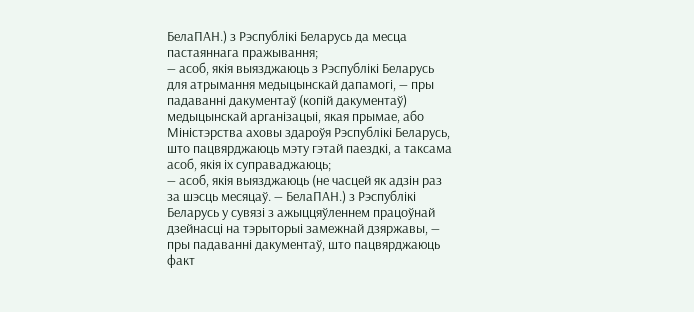БелаПАН.) з Рэспублікі Беларусь да месца пастаяннага пражывання;
— асоб, якія выязджаюць з Рэспублікі Беларусь для атрымання медыцынскай дапамогі, — пры падаванні дакументаў (копій дакументаў) медыцынскай арганізацыі, якая прымае, або Міністэрства аховы здароўя Рэспублікі Беларусь, што пацвярджаюць мэту гэтай паездкі, а таксама асоб, якія іх суправаджаюць;
— асоб, якія выязджаюць (не часцей як адзін раз за шэсць месяцаў. — БелаПАН.) з Рэспублікі Беларусь у сувязі з ажыццяўленнем працоўнай дзейнасці на тэрыторыі замежнай дзяржавы, — пры падаванні дакументаў, што пацвярджаюць факт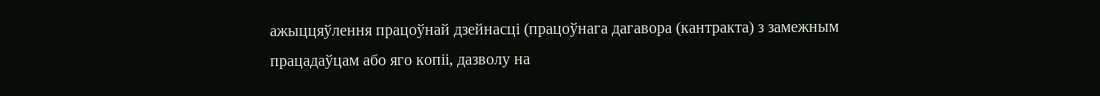ажыццяўлення працоўнай дзейнасці (працоўнага дагавора (кантракта) з замежным працадаўцам або яго копіі, дазволу на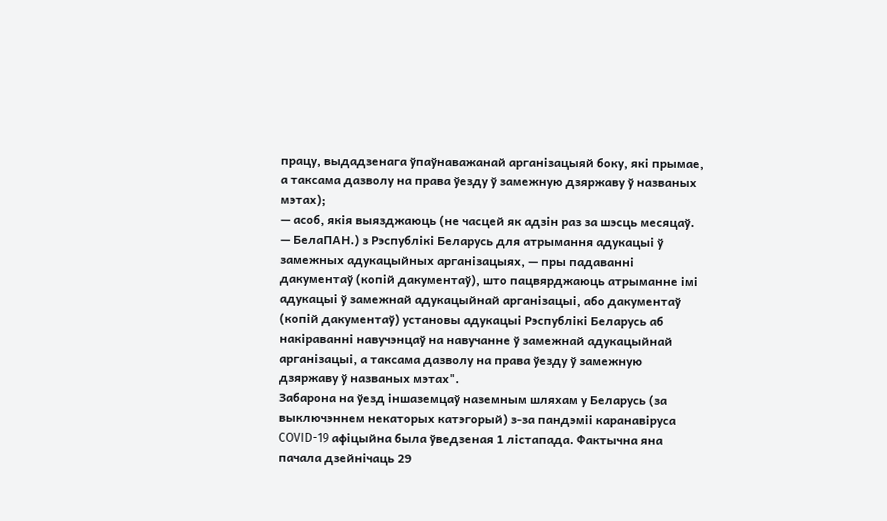працу, выдадзенага ўпаўнаважанай арганізацыяй боку, які прымае, а таксама дазволу на права ўезду ў замежную дзяржаву ў названых мэтах);
— асоб, якія выязджаюць (не часцей як адзін раз за шэсць месяцаў. — БелаПАН.) з Рэспублікі Беларусь для атрымання адукацыі ў замежных адукацыйных арганізацыях, — пры падаванні дакументаў (копій дакументаў), што пацвярджаюць атрыманне імі адукацыі ў замежнай адукацыйнай арганізацыі, або дакументаў (копій дакументаў) установы адукацыі Рэспублікі Беларусь аб накіраванні навучэнцаў на навучанне ў замежнай адукацыйнай арганізацыі, а таксама дазволу на права ўезду ў замежную дзяржаву ў названых мэтах".
Забарона на ўезд іншаземцаў наземным шляхам у Беларусь (за выключэннем некаторых катэгорый) з-за пандэміі каранавіруса COVID-19 афіцыйна была ўведзеная 1 лістапада. Фактычна яна пачала дзейнічаць 29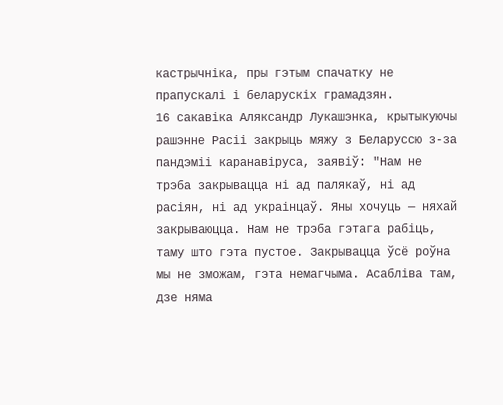кастрычніка, пры гэтым спачатку не прапускалі і беларускіх грамадзян.
16 сакавіка Аляксандр Лукашэнка, крытыкуючы рашэнне Расіі закрыць мяжу з Беларуссю з-за пандэміі каранавіруса, заявіў: "Нам не трэба закрывацца ні ад палякаў, ні ад расіян, ні ад украінцаў. Яны хочуць — няхай закрываюцца. Нам не трэба гэтага рабіць, таму што гэта пустое. Закрывацца ўсё роўна мы не зможам, гэта немагчыма. Асабліва там, дзе няма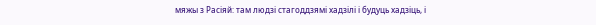мяжы з Расіяй: там людзі стагоддзямі хадзілі і будуць хадзіць, і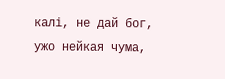калі, не дай бог, ужо нейкая чума,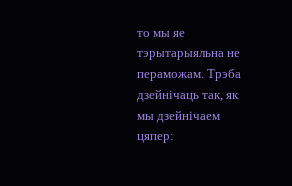то мы яе тэрытарыяльна не пераможам. Трэба дзейнічаць так, як мы дзейнічаем цяпер: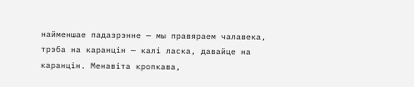найменшае падазрэнне — мы правяраем чалавека, трэба на каранцін — калі ласка, давайце на каранцін. Менавіта кропкава,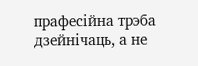прафесійна трэба дзейнічаць, а не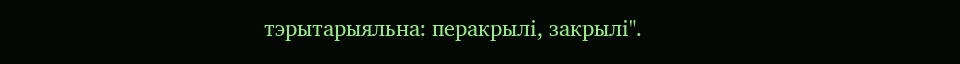тэрытарыяльна: перакрылі, закрылі".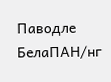Паводле БелаПАН/нг